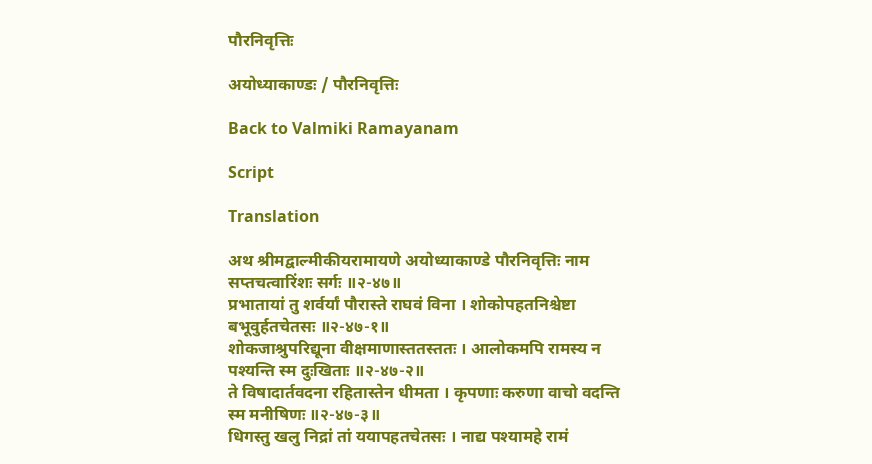पौरनिवृत्तिः

अयोध्याकाण्डः / पौरनिवृत्तिः

Back to Valmiki Ramayanam

Script

Translation

अथ श्रीमद्वाल्मीकीयरामायणे अयोध्याकाण्डे पौरनिवृत्तिः नाम सप्तचत्वारिंशः सर्गः ॥२-४७॥
प्रभातायां तु शर्वर्यां पौरास्ते राघवं विना । शोकोपहतनिश्चेष्टा बभूवुर्हतचेतसः ॥२-४७-१॥
शोकजाश्रुपरिद्यूना वीक्षमाणास्ततस्ततः । आलोकमपि रामस्य न पश्यन्ति स्म दुःखिताः ॥२-४७-२॥
ते विषादार्तवदना रहितास्तेन धीमता । कृपणाः करुणा वाचो वदन्ति स्म मनीषिणः ॥२-४७-३॥
धिगस्तु खलु निद्रां तां ययापहतचेतसः । नाद्य पश्यामहे रामं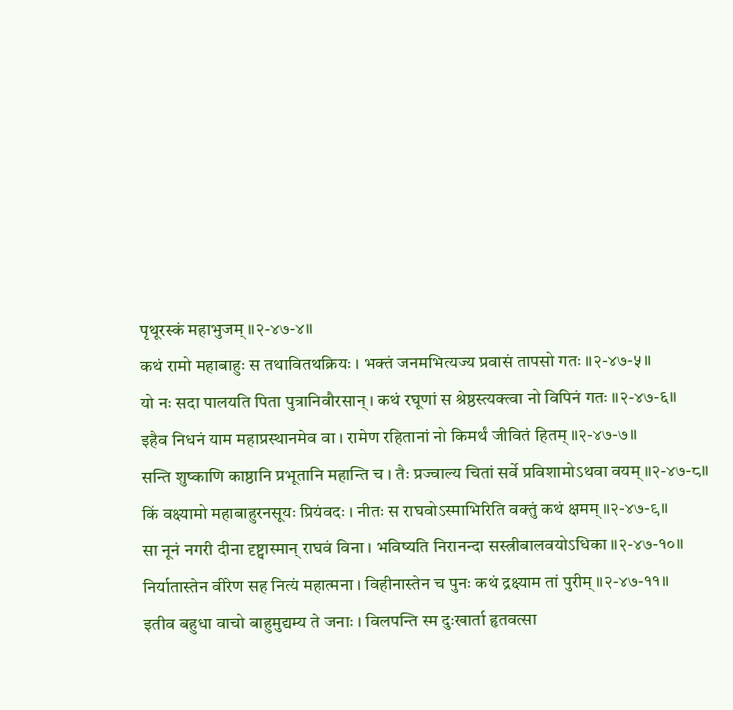पृथूरस्कं महाभुजम् ॥२-४७-४॥
कथं रामो महाबाहुः स तथावितथक्रियः । भक्तं जनमभित्यज्य प्रवासं तापसो गतः ॥२-४७-५॥
यो नः सदा पालयति पिता पुत्रानिवौरसान् । कथं रघूणां स श्रेष्ठस्त्यक्त्वा नो विपिनं गतः ॥२-४७-६॥
इहैव निधनं याम महाप्रस्थानमेव वा । रामेण रहितानां नो किमर्थं जीवितं हितम् ॥२-४७-७॥
सन्ति शुष्काणि काष्ठानि प्रभूतानि महान्ति च । तैः प्रज्वाल्य चितां सर्वे प्रविशामोऽथवा वयम् ॥२-४७-८॥
किं वक्ष्यामो महाबाहुरनसूयः प्रियंवदः । नीतः स राघवोऽस्माभिरिति वक्तुं कथं क्षमम् ॥२-४७-९॥
सा नूनं नगरी दीना दृष्ट्वास्मान् राघवं विना । भविष्यति निरानन्दा सस्त्रीबालवयोऽधिका ॥२-४७-१०॥
निर्यातास्तेन वीरेण सह नित्यं महात्मना । विहीनास्तेन च पुनः कथं द्रक्ष्याम तां पुरीम् ॥२-४७-११॥
इतीव बहुधा वाचो बाहुमुद्यम्य ते जनाः । विलपन्ति स्म दुःखार्ता हृतवत्सा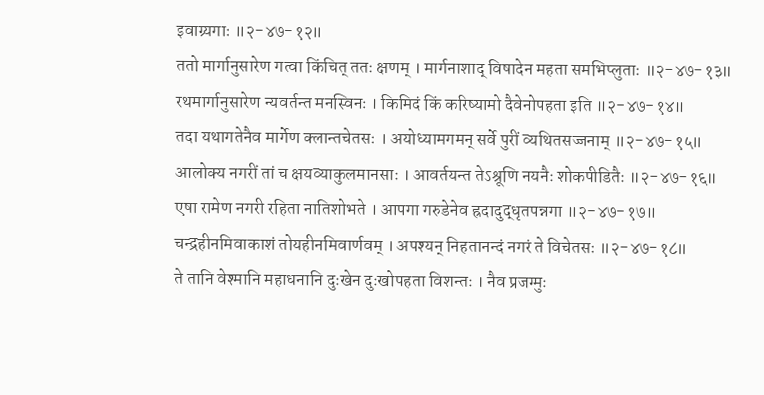इवाग्र्यगाः ॥२-४७-१२॥
ततो मार्गानुसारेण गत्वा किंचित् ततः क्षणम् । मार्गनाशाद् विषादेन महता समभिप्लुताः ॥२-४७-१३॥
रथमार्गानुसारेण न्यवर्तन्त मनस्विनः । किमिदं किं करिष्यामो दैवेनोपहता इति ॥२-४७-१४॥
तदा यथागतेनैव मार्गेण क्लान्तचेतसः । अयोध्यामगमन् सर्वे पुरीं व्यथितसज्जनाम् ॥२-४७-१५॥
आलोक्य नगरीं तां च क्षयव्याकुलमानसाः । आवर्तयन्त तेऽश्रूणि नयनैः शोकपीडितैः ॥२-४७-१६॥
एषा रामेण नगरी रहिता नातिशोभते । आपगा गरुडेनेव ह्रदादुद्धृतपन्नगा ॥२-४७-१७॥
चन्द्रहीनमिवाकाशं तोयहीनमिवार्णवम् । अपश्यन् निहतानन्दं नगरं ते विचेतसः ॥२-४७-१८॥
ते तानि वेश्मानि महाधनानि दुःखेन दुःखोपहता विशन्तः । नैव प्रजग्मुः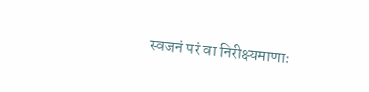स्वजनं परं वा निरीक्ष्यमाणाः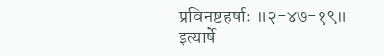प्रविनष्टहर्षाः ॥२-४७-१९॥
इत्यार्षे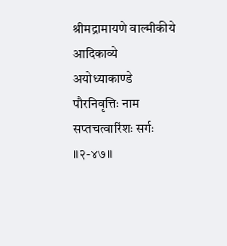श्रीमद्रामायणे वाल्मीकीये आदिकाव्ये अयोध्याकाण्डे पौरनिवृत्तिः नाम सप्तचत्वारिंशः सर्गः ॥२-४७॥